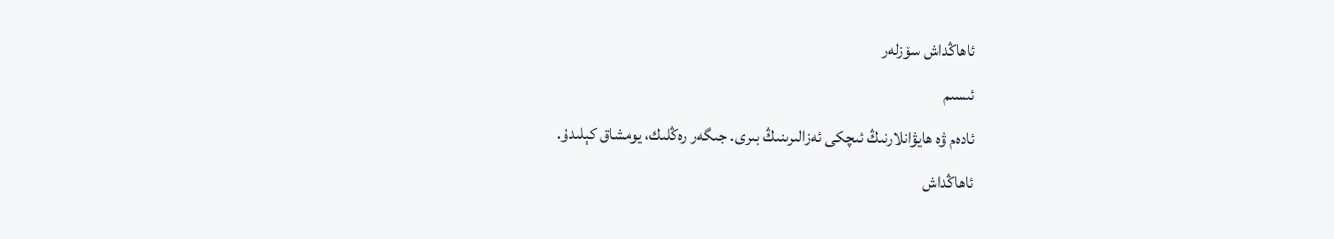ئاھاڭداش سۆزلەر
ئىسىم
ئادەم ۋە ھايۋانلارنىڭ ئىچكى ئەزالىرىنىڭ بىرى. جىگەر رەڭلىك، يومشاق كېلىدۇ.
ئاھاڭداش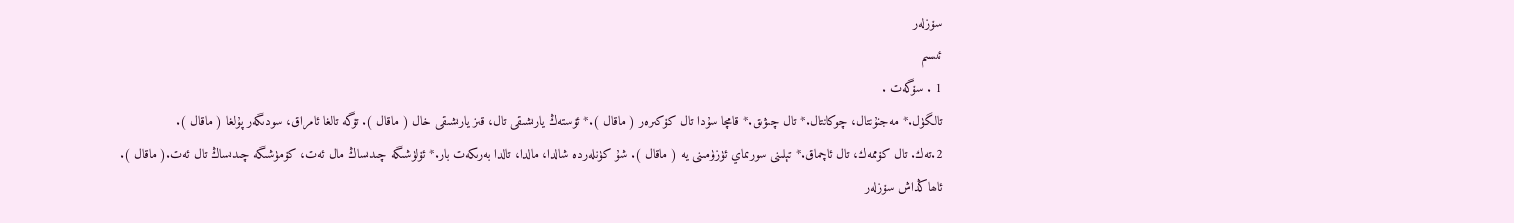سۆزلەر
ئىسىم
1 . سۆگەت .
تالگۈل.* مەجنۇنتال، چوكانتال.* تال چىۋىق.* قامچا سۇدا تال كۆكىرەر ( ماقال ).* ئۆستەڭ يارىشىقى تال، قىز يارىشىقى خال ( ماقال ). تۆگە تالغا ئامراق، سودىگەر پۇلغا ( ماقال ).
2.تەك. تال كۆممەك، تال ئاچماق.* تېلىنى سورىماي ئۈزۈمىنى يە ( ماقال ). شۇ كۈنلەردە شالدا، مالدا، تالدا بەرىكەت بار.* ئۆلۈشىگە چىدىساڭ مال ئەت، كۆمۈشىگە چىدىساڭ تال ئەت.( ماقال ).
ئاھاڭداش سۆزلەر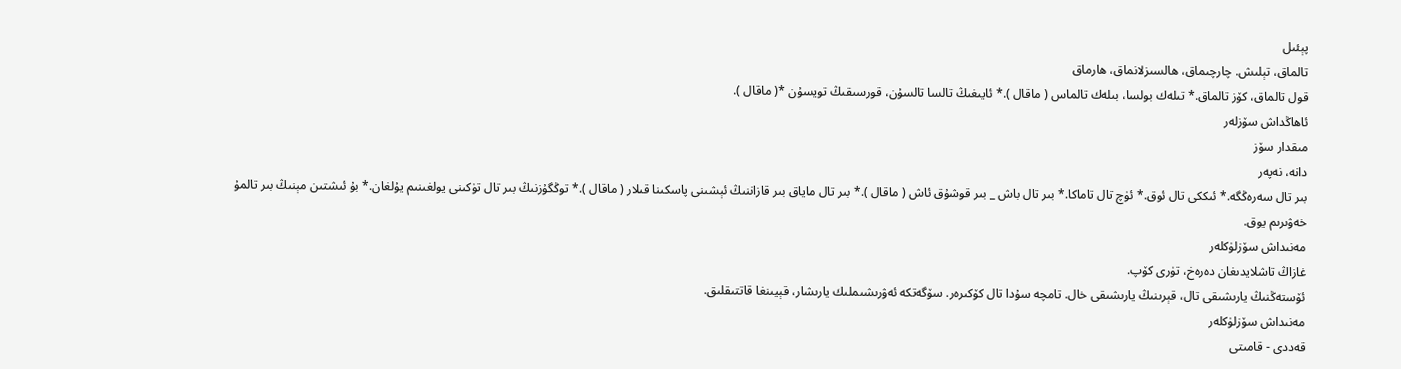پېئىل
تالماق، تېلىش. چارچىماق، ھالسىزلانماق، ھارماق
قول تالماق، كۆز تالماق.* تىلەك بولسا، بىلەك تالماس ( ماقال ).* ئايىغىڭ تالسا تالسۇن، قورسىقىڭ تويسۇن *( ماقال ).
ئاھاڭداش سۆزلەر
مىقدار سۆز
دانە، نەپەر
بىر تال سەرەڭگە.* ئىككى تال ئوق.* ئۈچ تال تاماكا.* بىر تال باش _ بىر قوشۇق ئاش ( ماقال ).* بىر تال ماياق بىر قازاننىڭ ئېشىنى پاسكىنا قىلار ( ماقال ).* توڭگۇزنىڭ بىر تال تۈكىنى يولغىنىم يۇلغان.* بۇ ئىشتىن مېنىڭ بىر تالمۇ خەۋىرىم يوق.
مەنىداش سۆزلۈكلەر
غازاڭ تاشلايدىغان دەرەخ، تۈرى كۆپ.
ئۆستەڭنىڭ يارىشىقى تال، قېرىنىڭ يارىشىقى خال. تامچە سۇدا تال كۆكىرەر. سۆگەتكە ئەۋرىشىملىك يارىشار، قېيىنغا قاتتىقلىق.
مەنىداش سۆزلۈكلەر
قەددى - قامىتى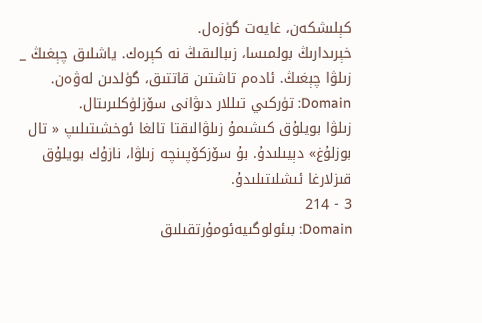كېلىشكەن، غايەت گۈزەل.
خېرىدارىڭ بولمىسا، زىبالىقىڭ نە كېرەك. ياشلىق چېغىڭ _ زىلۋا چېغىڭ. ئادەم تاشتىن قاتتىق، گۈلدىن لەۋەن.
Domain: تۈركىي تىللار دىۋانى سۆزلۈكلىرىتال.
زىلۋا بويلۇق كىشىمۇ زىلۋالىقتا تالغا ئوخشىتىلىپ « تال بوزلۇغ» دېيىلىدۇ. بۇ سۆزكۆپىنچە زىلۋا، نازۇك بويلۇق قىزلارغا ئىشلىتىلىدۇ.
3 - 214
Domain: بىئولوگىيەئومۇرتقىلىق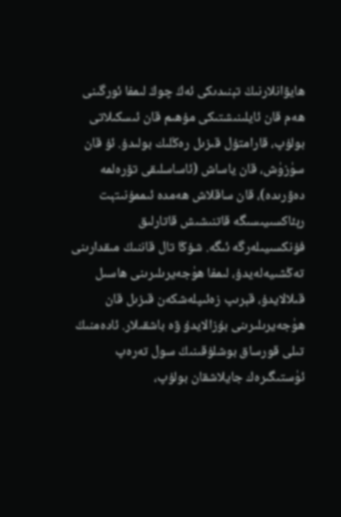ھايۋانلارنىڭ تېنىدىكى ئەڭ چوڭ لىمفا ئورگىنى ھەم قان ئايلىنىشتىكى مۇھىم قان ئىسكىلاتى بولۇپ، قارامتۇل قىزىل رەڭلىك بولىدۇ. ئۇ قان سۈزۈش، قان ياساش (ئاساسلىقى تۆرەلمە دەۋرىدە)، قان ساقلاش ھەمدە ئىممۇنىتېت رېئاكسىيىسىگە قاتنىشىش قاتارلىق فۇنكسىيىلەرگە ئىگە. شۇڭا تال قاننىڭ مىقدارىنى تەڭشىيەلەيدۇ، لىمفا ھۈجەيرىلىرىنى ھاسىل قىلالايدۇ، قېرىپ زەئىپلەشكەن قىزىل قان ھۈجەيرىلىرىنى بۇزالايدۇ ۋە باشقىلار. ئادەمنىڭ تىلى قورساق بوشلۇقىنىڭ سول تەرەپ ئۈستىگىرەك جايلاشقان بولۇپ،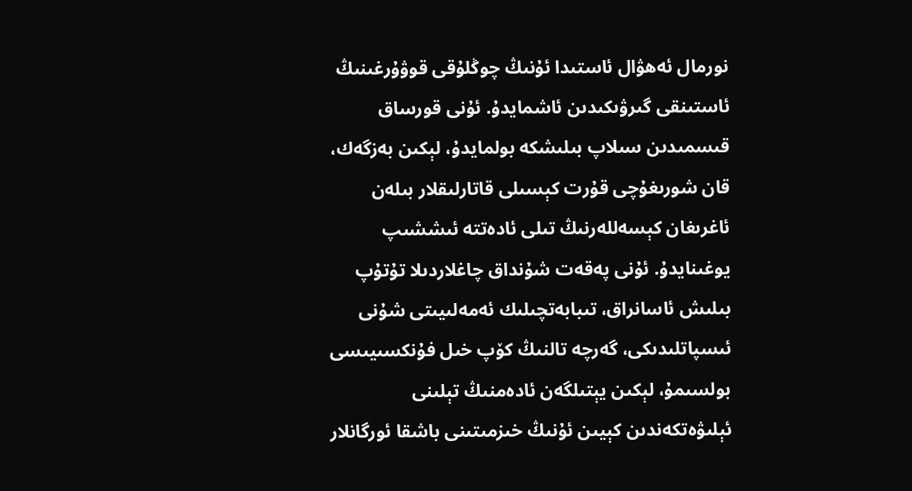نورمال ئەھۋال ئاستىدا ئۇنىڭ چوڭلۇقى قوۋۇرغىنىڭ ئاستىنقى گىرۋىكىدىن ئاشمايدۇ. ئۇنى قورساق قىسمىدىن سىلاپ بىلىشكە بولمايدۇ، لېكىن بەزگەك، قان شورىغۇچى قۇرت كېسىلى قاتارلىقلار بىلەن ئاغرىغان كېسەللەرنىڭ تىلى ئادەتتە ئىششىپ يوغىنايدۇ. ئۇنى پەقەت شۇنداق چاغلاردىلا تۇتۇپ بىلىش ئاسانراق، تىبابەتچىلىك ئەمەلىيىتى شۇنى ئىسپاتلىدىكى، گەرچە تالنىڭ كۆپ خىل فۇنكسىيىسى بولسىمۇ، لېكىن يېتىلگەن ئادەمنىڭ تېلىنى ئېلىۋەتكەندىن كېيىن ئۇنىڭ خىزمىتىنى باشقا ئورگانلار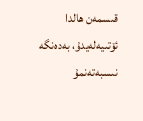قىسمەن ھالدا ئۆتىيەلەيدۇ، بەدەنگە نىسبەتەنمۇ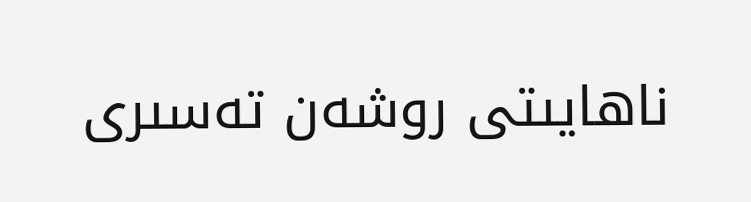ناھايىتى روشەن تەسىرى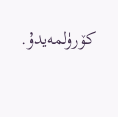كۆرۈلمەيدۇ.